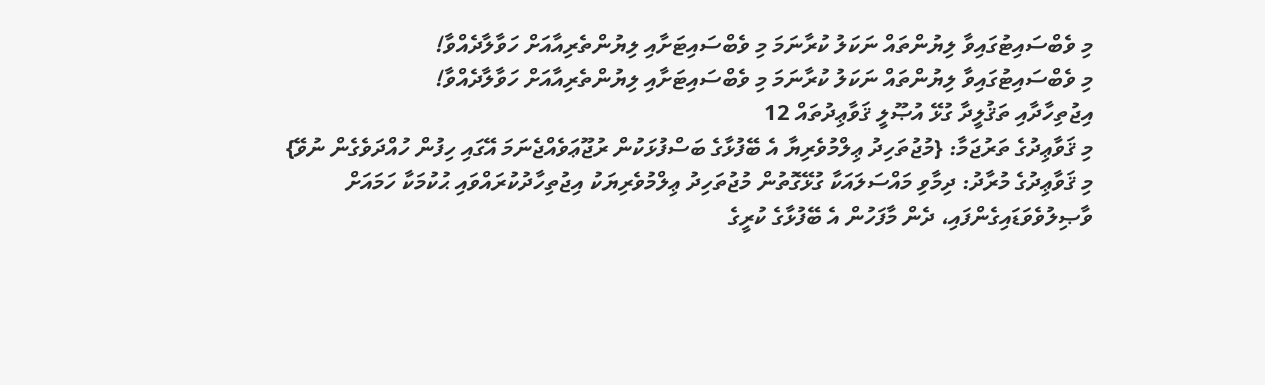މި ވެބްސައިޓުގައިވާ ލިޔުންތައް ނަކަލު ކުރާނަމަ މި ވެބްސައިޓަށާއި ލިޔުންތެރިއާއަށް ހަވާލާދެއްވާ!
މި ވެބްސައިޓުގައިވާ ލިޔުންތައް ނަކަލު ކުރާނަމަ މި ވެބްސައިޓަށާއި ލިޔުންތެރިއާއަށް ހަވާލާދެއްވާ!
އިޖުތިހާދާއި ތަޤުލީދާ ގުޅޭ އުޞޫލީ ޤަވާޢިދުތައް 12
މި ޤަވާޢިދުގެ ތަރުޖަމާ: {މުޖުތަހިދު ޢިލްމުވެރިޔާ އެ ބޭފުޅާގެ ބަސްފުޅަކުން ރުޖޫޢަވެއްޖެނަމަ އޭގައި ހިފުން ހުއްދަވެގެން ނުވޭ}
މި ޤަވާޢިދުގެ މުރާދު: ދިމާވި މައްސަލައަކާ ގުޅޭގޮތުން މުޖުތަހިދު ޢިލްމުވެރިޔަކު އިޖުތިހާދުކުރައްވައި ޙުކުމަކާ ހަމައަށް ވާޞިލުވެވަޑައިގެންފައި، ދެން މާފަހުން އެ ބޭފުޅާގެ ކުރީގެ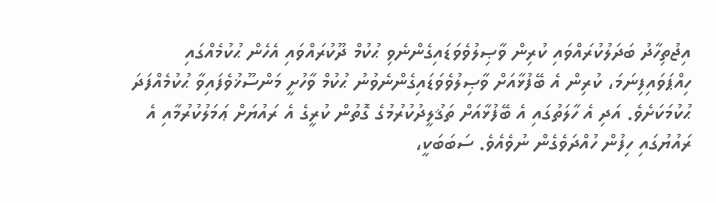އިޖުތިހާދު ބަދަލުކުރައްވައި ކުރިން ވާޞިލުވެވަޑައިގެންނެވި ޙުކުމް ދޫކުރައްވައި އެހެން ޙުކުމެއްގައި ހިއްޕަވައިފިނަމަ، ކުރިން އެ ބޭފުޅާއަށް ވާޞިލުވެވަޑައިގެންނެވުނު ޙުކުމް ވާހުށީ މަންސޫޚުވެފައިވާ ޙުކުމެއްފަދަ ޙުކުމަކަށެވެ. އަދި އެ ހާލަތުގައި އެ ބޭފުޅާއަށް ތަޤުލީދުކުރުމުގެ ގޮތުން ކުރީގެ އެ ރައުޔަށް ޢަމަލުކުރުމާއި އެ ރައުޔުގައި ހިފުން ހުއްދަވެގެން ނުވެއެވެ. ސަބަބަކީ،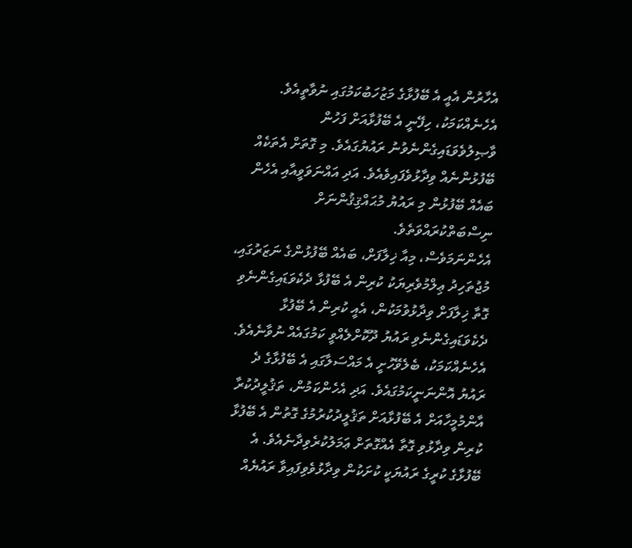އެހާރުން އެއީ އެ ބޭފުޅާގެ މަޒުހަބުކަމުގައި ނުވާތީއެވެ. އެހެނެއްކަމަކު، ހިފޭނީ އެ ބޭފުޅާއަށް ފަހުން ވާޞިލުވެވަޑައިގެންނެވުނު ރައުޔުގައެވެ. މި ގޮތަށް އެތަކެއް ބޭފުޅުންނެއް ވިދާޅުވެފައިވެއެވެ. އަދި އައްނަވަވީއާއި އެހެން ބައެއް ބޭފުޅުން މި ރައުޔު މުޙައްޤިޤުންނަށް ނިސްބަތްކުރައްވަތެވެ.
އެހެންނަމަވެސް، މިއާ ޚިލާފަށް، ބައެއް ބޭފުޅުންގެ ނަޒަރުގައި، މުޖުތަހިދު ޢިލްމުވެރިޔަކު ކުރިން އެ ބޭފުޅާ ދެކެވަޑައިގެންނެވި ގޮތާ ޚިލާފަށް ވިދާޅުވުމަކުން، އެއީ ކުރިން އެ ބޭފުޅާ ދެކެވަޑައިގެންނެވި ރައުޔު ދޫކޮށްލެއްވީ ކަމުގައެއް ނުވާނެއެވެ. އެހެނެއްކަމަކު، ބެލެވޭހުށީ އެ މައްސަލާގައި އެ ބޭފުޅާގެ ދެ ރައުޔު އޮންނަނީކަމުގައެވެ. އަދި އެހެންކަމުން، ތަޤުލީދުކުރާ އާންމުމީހާއަށް އެ ބޭފުޅާއަށް ތަޤުލީދުކުރުމުގެ ގޮތުން އެ ބޭފުޅާ ކުރިން ވިދާޅުވި ގޮތާ އެއްގޮތަށް ޢަމަލުކުރެވިދާނެއެވެ. އެ ބޭފުޅާގެ ކުރީގެ ރައުޔަކީ ކުށަކުން ވިދާޅުވެވިފައިވާ ރައުޔެއް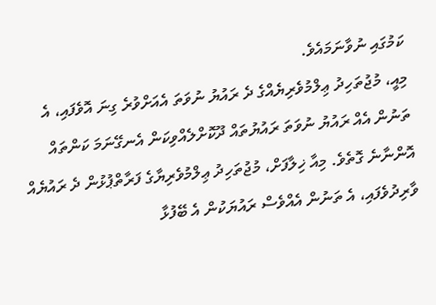ކަމުގައި ނުވާނަމައެވެ.
މިއީ، މުޖުތަހިދު ޢިލްމުވެރިޔެއްގެ ދެ ރައުޔު ނުވަތަ އެއަށްވުރެ ގިނަ އޮވެފައި، އެ ތަނުން އެއް ރައުޔު ނުވަތަ ރައުޔުތައް ދޫކޮށްލެއްވިކަން އެނގޭނަމަ ކަންތައް އޮންނާނެ ގޮތެވެ. މިއާ ޚިލާފަށް، މުޖުތަހިދު ޢިލްމުވެރިޔާގެ ފަރާތްޕުޅުން ދެ ރައުޔެއް ވާރިދުވެފައި، އެ ތަނުން އެއްވެސް ރައުޔަކުން އެ ބޭފުޅާ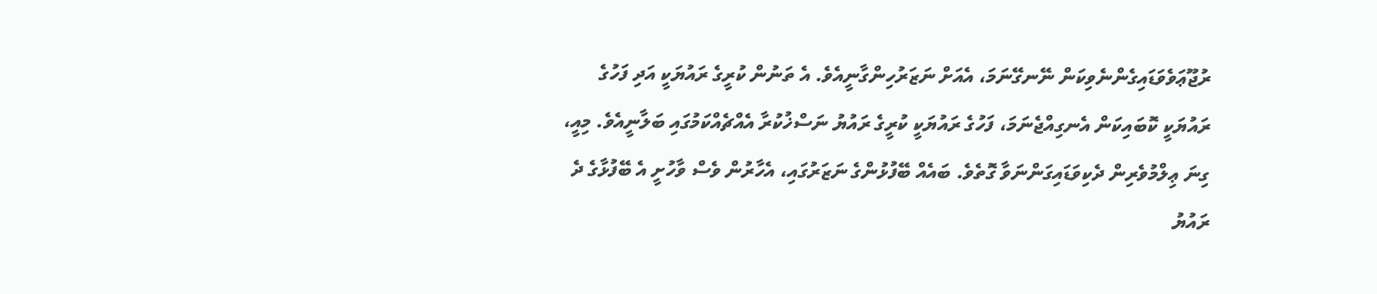ރުޖޫޢަވެވަޑައިގެންނެވިކަން ނޭނގޭނަމަ، އެއަށް ނަޒަރުހިންގާނީއެވެ. އެ ތަނުން ކުރީގެ ރައުޔަކީ އަދި ފަހުގެ ރައުޔަކީ ކޮބައިކަން އެނގިއްޖެނަމަ، ފަހުގެ ރައުޔަކީ ކުރީގެ ރައުޔު ނަސްޚުކުރާ އެއްޗެއްކަމުގައި ބަލާނީއެވެ. މިއީ، ގިނަ ޢިލްމުވެރިން ދެކިވަޑައިގަންނަވާ ގޮތެވެ. ބައެއް ބޭފުޅުންގެ ނަޒަރުގައި، އެހާރުން ވެސް ވާހުށީ އެ ބޭފުޅާގެ ދެ ރައުޔު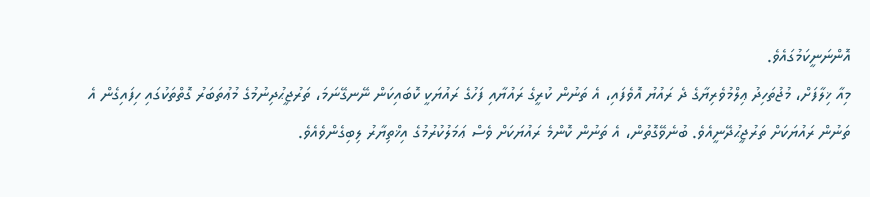އޮންނަނީކަމުގައެވެ.
މިއާ ޚިލާފަށް، މުޖުތަހިދު ޢިލްމުވެރިޔާގެ ދެ ރައުޔު އޮވެފައި، އެ ތަނުން ކުރީގެ ރައުޔާއި ފަހުގެ ރައުޔަކީ ކޮބައިކަން ނޭނގޭނަމަ، ތަރުޖީޙުދިނުމުގެ މުޢުތަބަރު ގޮތްތަކުގައި ހިފައިގެން އެ ތަނުން ރައުޔަކަށް ތަރުޖީޙުދޭނީއެވެ. ބުނެވޭގޮތުން، އެ ތަނުން ކޮންމެ ރައުޔަކަށް ވެސް ޢަމަލުކުރުމުގެ އިޚްތިޔާރު ލިބިގެންވެއެވެ.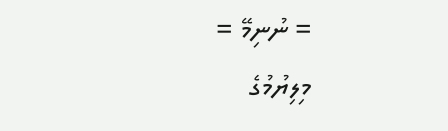= ނުނިމޭ =
މިލިޔުމުގެ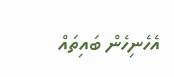އެހެނިހެން ބައިތައް